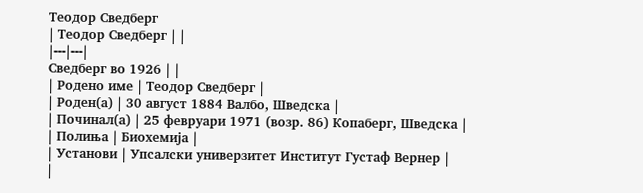Теодор Сведберг
| Теодор Сведберг | |
|---|---|
Сведберг во 1926 | |
| Родено име | Теодор Сведберг |
| Роден(а) | 30 август 1884 Валбо, Шведска |
| Починал(а) | 25 февруари 1971 (возр. 86) Копаберг, Шведска |
| Полиња | Биохемија |
| Установи | Упсалски универзитет Институт Густаф Вернер |
|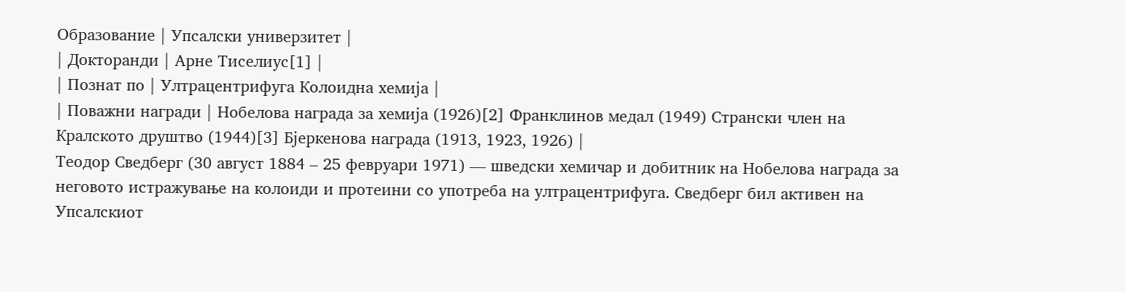Образование | Упсалски универзитет |
| Докторанди | Арне Тиселиус[1] |
| Познат по | Ултрацентрифуга Колоидна хемија |
| Поважни награди | Нобелова награда за хемија (1926)[2] Франклинов медал (1949) Странски член на Кралското друштво (1944)[3] Бјеркенова награда (1913, 1923, 1926) |
Теодор Сведберг (30 август 1884 – 25 февруари 1971) — шведски хемичар и добитник на Нобелова награда за неговото истражување на колоиди и протеини со употреба на ултрацентрифуга. Сведберг бил активен на Упсалскиот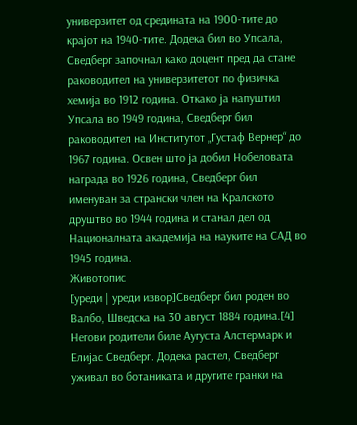универзитет од средината на 1900-тите до крајот на 1940-тите. Додека бил во Упсала, Сведберг започнал како доцент пред да стане раководител на универзитетот по физичка хемија во 1912 година. Откако ја напуштил Упсала во 1949 година, Сведберг бил раководител на Институтот „Густаф Вернер“ до 1967 година. Освен што ја добил Нобеловата награда во 1926 година, Сведберг бил именуван за странски член на Кралското друштво во 1944 година и станал дел од Националната академија на науките на САД во 1945 година.
Животопис
[уреди | уреди извор]Сведберг бил роден во Валбо, Шведска на 30 август 1884 година.[4] Негови родители биле Аугуста Алстермарк и Елијас Сведберг. Додека растел, Сведберг уживал во ботаниката и другите гранки на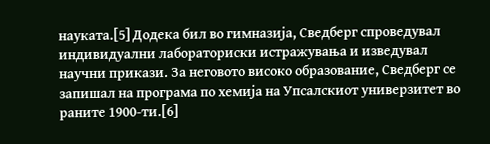науката.[5] Додека бил во гимназија, Сведберг спроведувал индивидуални лабораториски истражувања и изведувал научни прикази. За неговото високо образование, Сведберг се запишал на програма по хемија на Упсалскиот универзитет во раните 1900-ти.[6]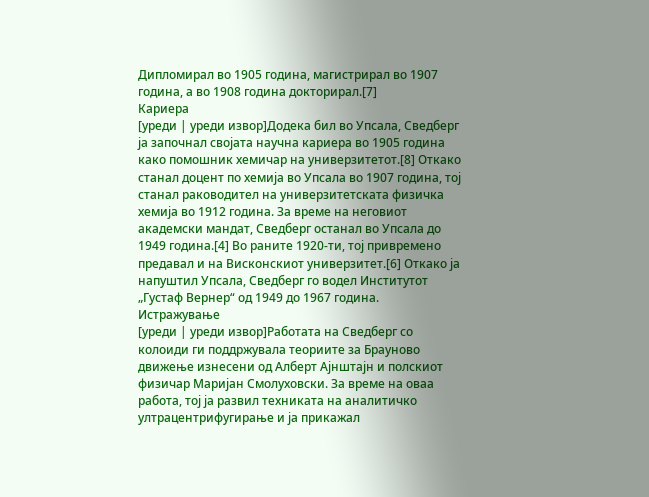Дипломирал во 1905 година, магистрирал во 1907 година, а во 1908 година докторирал.[7]
Кариера
[уреди | уреди извор]Додека бил во Упсала, Сведберг ја започнал својата научна кариера во 1905 година како помошник хемичар на универзитетот.[8] Откако станал доцент по хемија во Упсала во 1907 година, тој станал раководител на универзитетската физичка хемија во 1912 година. За време на неговиот академски мандат, Сведберг останал во Упсала до 1949 година.[4] Во раните 1920-ти, тој привремено предавал и на Висконскиот универзитет.[6] Откако ја напуштил Упсала, Сведберг го водел Институтот „Густаф Вернер“ од 1949 до 1967 година.
Истражување
[уреди | уреди извор]Работата на Сведберг со колоиди ги поддржувала теориите за Брауново движење изнесени од Алберт Ајнштајн и полскиот физичар Маријан Смолуховски. За време на оваа работа, тој ја развил техниката на аналитичко ултрацентрифугирање и ја прикажал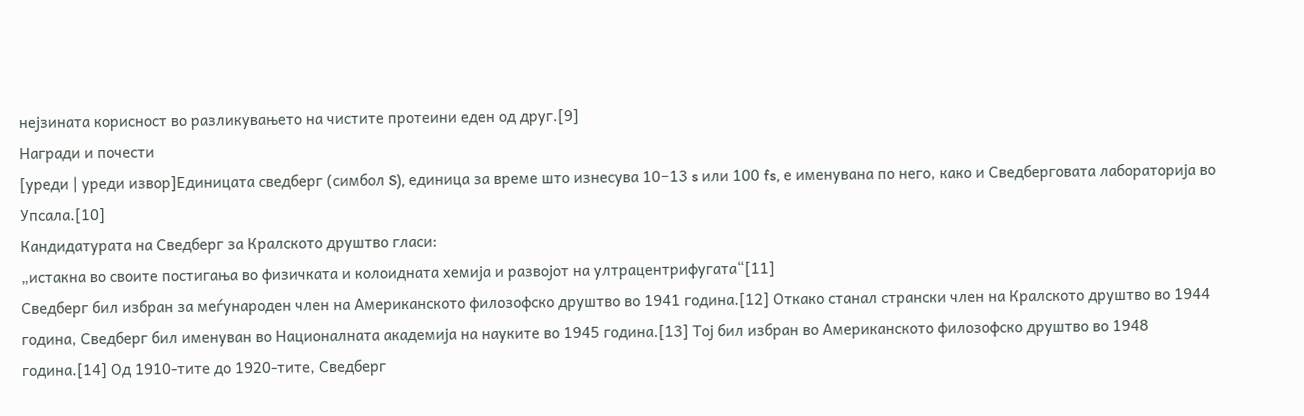нејзината корисност во разликувањето на чистите протеини еден од друг.[9]
Награди и почести
[уреди | уреди извор]Единицата сведберг (симбол S), единица за време што изнесува 10−13 s или 100 fs, е именувана по него, како и Сведберговата лабораторија во Упсала.[10]
Кандидатурата на Сведберг за Кралското друштво гласи:
„истакна во своите постигања во физичката и колоидната хемија и развојот на ултрацентрифугата“[11]
Сведберг бил избран за меѓународен член на Американското филозофско друштво во 1941 година.[12] Откако станал странски член на Кралското друштво во 1944 година, Сведберг бил именуван во Националната академија на науките во 1945 година.[13] Тој бил избран во Американското филозофско друштво во 1948 година.[14] Од 1910-тите до 1920-тите, Сведберг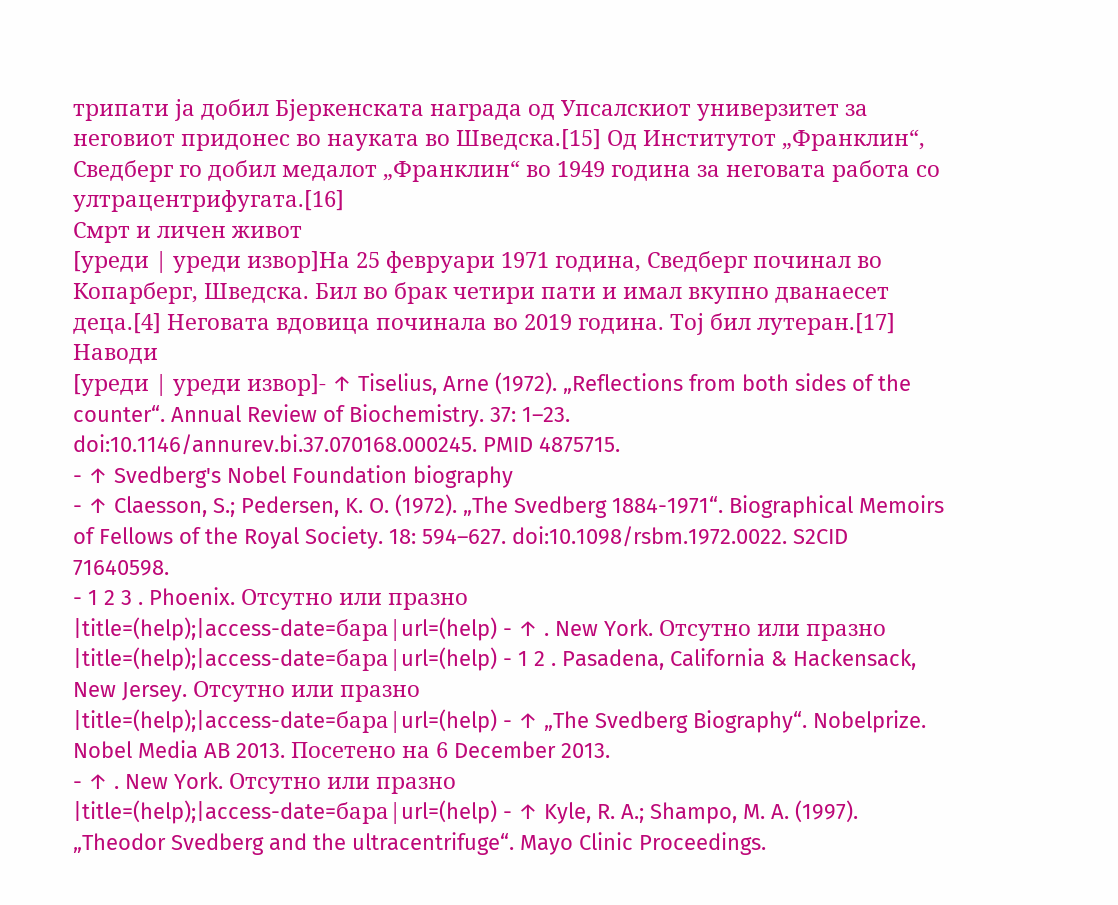трипати ја добил Бјеркенската награда од Упсалскиот универзитет за неговиот придонес во науката во Шведска.[15] Од Институтот „Франклин“, Сведберг го добил медалот „Франклин“ во 1949 година за неговата работа со ултрацентрифугата.[16]
Смрт и личен живот
[уреди | уреди извор]На 25 февруари 1971 година, Сведберг починал во Копарберг, Шведска. Бил во брак четири пати и имал вкупно дванаесет деца.[4] Неговата вдовица починала во 2019 година. Тој бил лутеран.[17]
Наводи
[уреди | уреди извор]- ↑ Tiselius, Arne (1972). „Reflections from both sides of the counter“. Annual Review of Biochemistry. 37: 1–23. doi:10.1146/annurev.bi.37.070168.000245. PMID 4875715.
- ↑ Svedberg's Nobel Foundation biography
- ↑ Claesson, S.; Pedersen, K. O. (1972). „The Svedberg 1884-1971“. Biographical Memoirs of Fellows of the Royal Society. 18: 594–627. doi:10.1098/rsbm.1972.0022. S2CID 71640598.
- 1 2 3 . Phoenix. Отсутно или празно
|title=(help);|access-date=бара|url=(help) - ↑ . New York. Отсутно или празно
|title=(help);|access-date=бара|url=(help) - 1 2 . Pasadena, California & Hackensack, New Jersey. Отсутно или празно
|title=(help);|access-date=бара|url=(help) - ↑ „The Svedberg Biography“. Nobelprize. Nobel Media AB 2013. Посетено на 6 December 2013.
- ↑ . New York. Отсутно или празно
|title=(help);|access-date=бара|url=(help) - ↑ Kyle, R. A.; Shampo, M. A. (1997). „Theodor Svedberg and the ultracentrifuge“. Mayo Clinic Proceedings.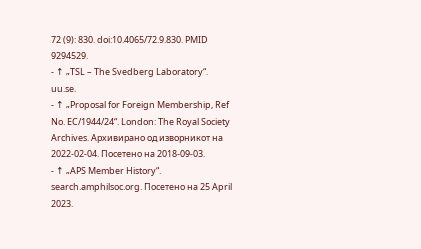72 (9): 830. doi:10.4065/72.9.830. PMID 9294529.
- ↑ „TSL – The Svedberg Laboratory“. uu.se.
- ↑ „Proposal for Foreign Membership, Ref No. EC/1944/24“. London: The Royal Society Archives. Архивирано од изворникот на 2022-02-04. Посетено на 2018-09-03.
- ↑ „APS Member History“. search.amphilsoc.org. Посетено на 25 April 2023.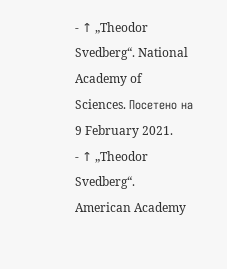- ↑ „Theodor Svedberg“. National Academy of Sciences. Посетено на 9 February 2021.
- ↑ „Theodor Svedberg“. American Academy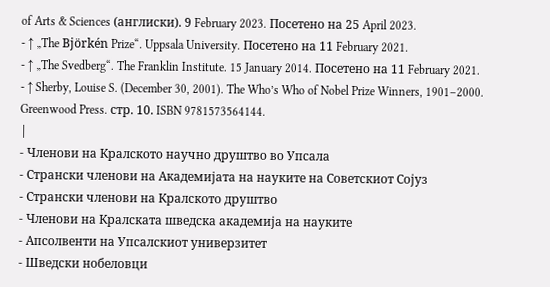of Arts & Sciences (англиски). 9 February 2023. Посетено на 25 April 2023.
- ↑ „The Björkén Prize“. Uppsala University. Посетено на 11 February 2021.
- ↑ „The Svedberg“. The Franklin Institute. 15 January 2014. Посетено на 11 February 2021.
- ↑ Sherby, Louise S. (December 30, 2001). The Who’s Who of Nobel Prize Winners, 1901–2000. Greenwood Press. стр. 10. ISBN 9781573564144.
|
- Членови на Кралското научно друштво во Упсала
- Странски членови на Академијата на науките на Советскиот Сојуз
- Странски членови на Кралското друштво
- Членови на Кралската шведска академија на науките
- Апсолвенти на Упсалскиот универзитет
- Шведски нобеловци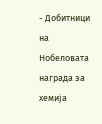- Добитници на Нобеловата награда за хемија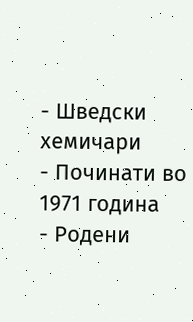- Шведски хемичари
- Починати во 1971 година
- Родени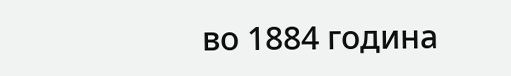во 1884 година